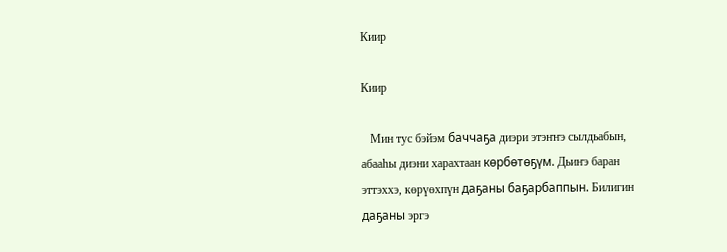Киир

Киир

   Мин тус бэйэм баччаҕа диэри этэҥҥэ сылдьабын, абааһы диэни харахтаан көрбөтөҕүм. Дьиҥэ баран эттэххэ, көрүөхпүн даҕаны баҕарбаппын. Билигин даҕаны эргэ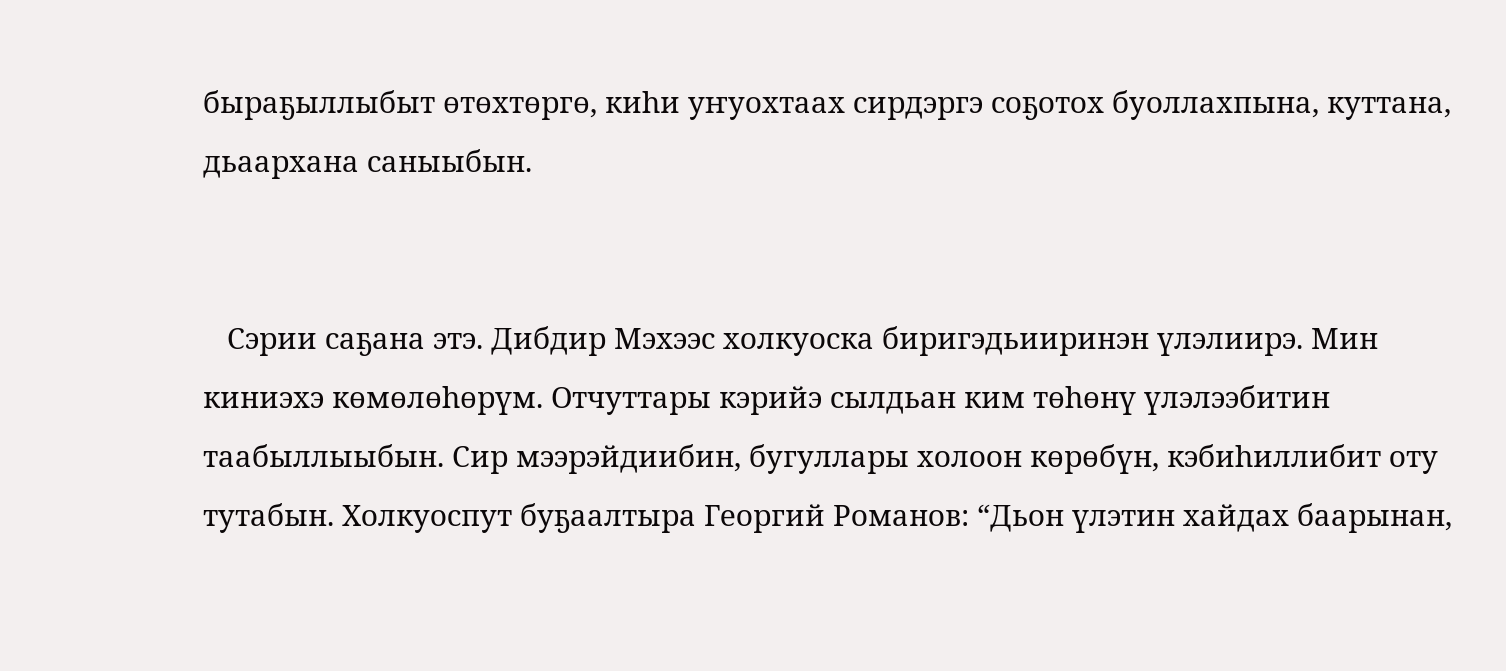быраҕыллыбыт өтөхтөргө, киһи уҥуохтаах сирдэргэ соҕотох буоллахпына, куттана, дьаархана саныыбын.


   Сэрии саҕана этэ. Дибдир Мэхээс холкуоска биригэдьииринэн үлэлиирэ. Мин киниэхэ көмөлөһөрүм. Отчуттары кэрийэ сылдьан ким төһөнү үлэлээбитин таабыллыыбын. Сир мээрэйдиибин, бугуллары холоон көрөбүн, кэбиһиллибит оту тутабын. Холкуоспут буҕаалтыра Георгий Романов: “Дьон үлэтин хайдах баарынан,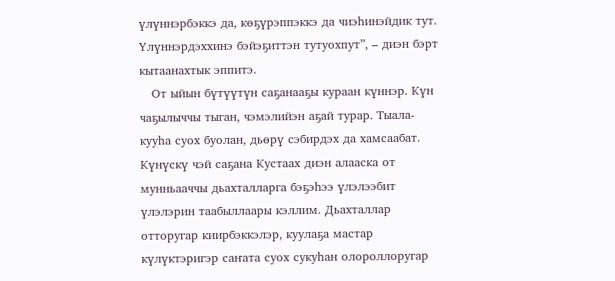үлүннэрбэккэ да, көҕүрэппэккэ да чиэһинэйдик тут. Үлүннэрдэххинэ бэйэҕиттэн тутуохпут”, – диэн бэрт кытаанахтык эппитэ.
   От ыйын бүтүүтүн саҕанааҕы кураан күннэр. Күн чаҕылыччы тыган, чэмэлийэн аҕай турар. Тыала-кууһа суох буолан, дьөрү сэбирдэх да хамсаабат. Күнүскү чэй саҕана Кустаах диэн алааска от мунньааччы дьахталларга бэҕэһээ үлэлээбит үлэлэрин таабыллаары кэллим. Дьахталлар отторугар киирбэккэлэр, куулаҕа мастар күлүктэригэр саҥата суох сукуһан олороллоругар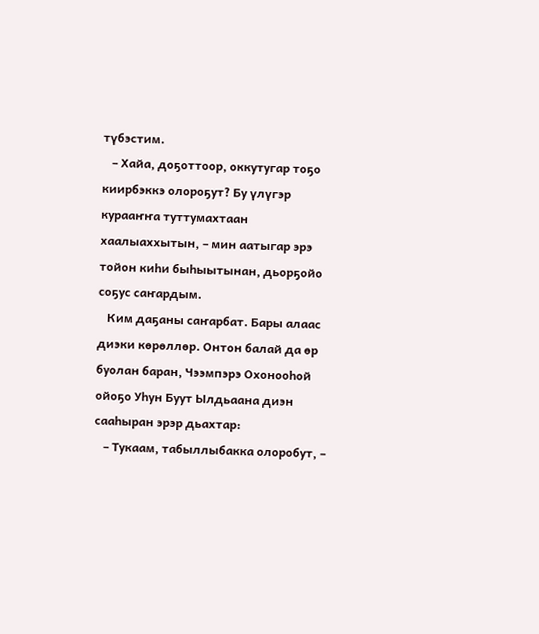түбэстим.
   – Хайа, доҕоттоор, оккутугар тоҕо киирбэккэ олороҕут? Бу үлүгэр курааҥҥа туттумахтаан хаалыаххытын, – мин аатыгар эрэ тойон киһи быһыытынан, дьорҕойо соҕус саҥардым.
   Ким даҕаны саҥарбат. Бары алаас диэки көрөллөр. Онтон балай да өр буолан баран, Чээмпэрэ Охонооһой ойоҕо Уһун Буут Ылдьаана диэн сааһыран эрэр дьахтар:
   – Тукаам, табыллыбакка олоробут, –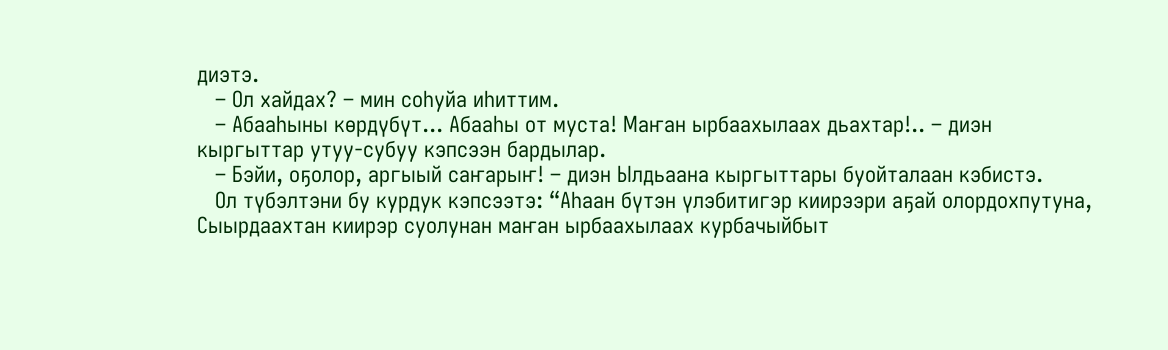диэтэ.
   – Ол хайдах? – мин соһуйа иһиттим.
   – Абааһыны көрдүбүт... Абааһы от муста! Маҥан ырбаахылаах дьахтар!.. – диэн кыргыттар утуу-субуу кэпсээн бардылар.
   – Бэйи, оҕолор, аргыый саҥарыҥ! – диэн Ылдьаана кыргыттары буойталаан кэбистэ.
   Ол түбэлтэни бу курдук кэпсээтэ: “Аһаан бүтэн үлэбитигэр киирээри аҕай олордохпутуна, Сыырдаахтан киирэр суолунан маҥан ырбаахылаах курбачыйбыт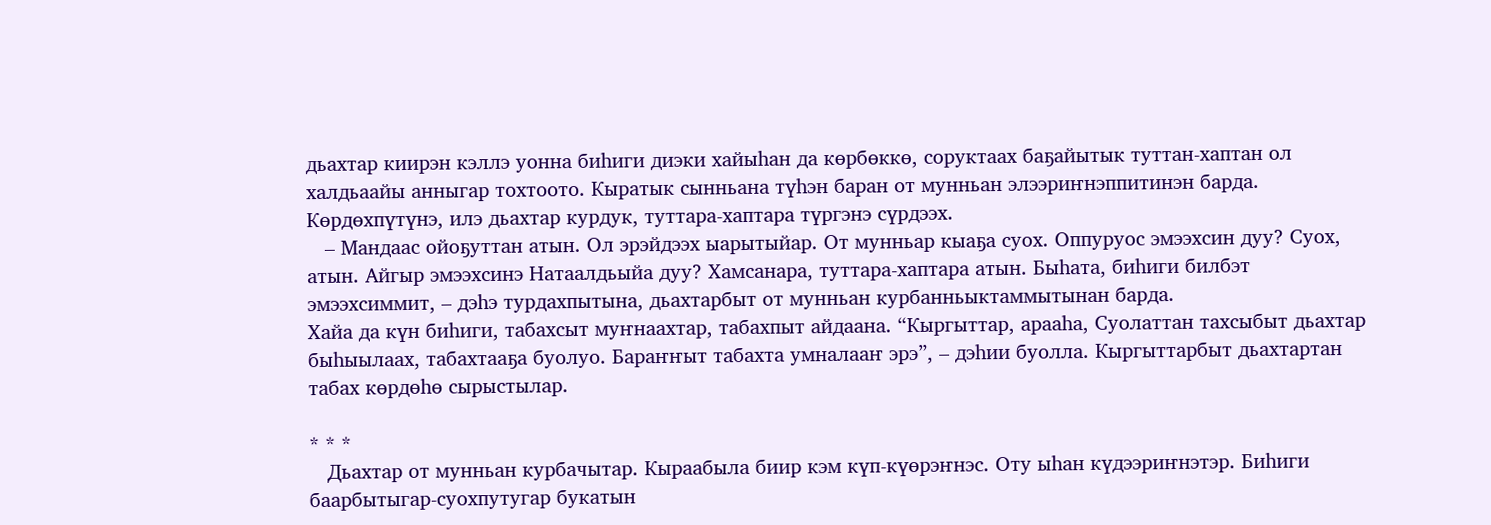дьахтар киирэн кэллэ уонна биһиги диэки хайыһан да көрбөккө, соруктаах баҕайытык туттан-хаптан ол халдьаайы анныгар тохтоото. Кыратык сынньана түһэн баран от мунньан элээриҥнэппитинэн барда. Көрдөхпүтүнэ, илэ дьахтар курдук, туттара-хаптара түргэнэ сүрдээх.
   – Мандаас ойоҕуттан атын. Ол эрэйдээх ыарытыйар. От мунньар кыаҕа суох. Оппуруос эмээхсин дуу? Суох, атын. Айгыр эмээхсинэ Натаалдьыйа дуу? Хамсанара, туттара-хаптара атын. Быһата, биһиги билбэт эмээхсиммит, – дэһэ турдахпытына, дьахтарбыт от мунньан курбанньыктаммытынан барда.
Хайа да күн биһиги, табахсыт муҥнаахтар, табахпыт айдаана. “Кыргыттар, арааһа, Суолаттан тахсыбыт дьахтар быһыылаах, табахтааҕа буолуо. Бараҥҥыт табахта умналааҥ эрэ”, – дэһии буолла. Кыргыттарбыт дьахтартан табах көрдөһө сырыстылар.

* * *
   Дьахтар от мунньан курбачытар. Кыраабыла биир кэм күп-күөрэҥнэс. Оту ыһан күдээриҥнэтэр. Биһиги баарбытыгар-суохпутугар букатын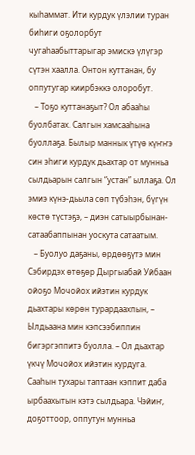кыһаммат. Ити курдук үлэлии туран биһиги оҕолорбут чугаһаабыттарыгар эмискэ үлүгэр сүтэн хаалла. Онтон куттанан, бу оппутугар киирбэккэ олоробут.
   – Тоҕо куттанаҕыт? Ол абааһы буолбатах. Салгын хамсааһына буоллаҕа. Былыр маннык үтүө күҥҥэ син эһиги курдук дьахтар от мунньа сылдьарын салгын “устан” ыллаҕа. Ол эмиэ күнэ-дьыла сөп түбэһэн, бүгүн көстө түстэҕэ, – диэн сатыырбынан-сатаабаппынан уоскута сатаатым.
   – Буолуо даҕаны, өрдөөҕүтэ мин Сэбирдэх өтөҕөр Дыргыабай Уйбаан ойоҕо Мочойох ийэтин курдук дьахтары көрөн турардаахпын, – Ылдьаана мин кэпсээбиппин бигэргэппитэ буолла. – Ол дьахтар үкчү Мочойох ийэтин курдуга. Сааһын тухары таптаан кэппит даба ырбаахытын кэтэ сылдьара. Чэйиҥ, доҕоттоор, оппутун мунньа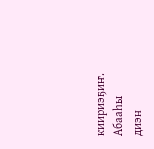киириэҕиҥ. Абааһы диэн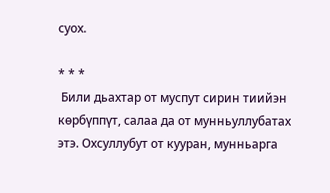суох.

* * *
 Били дьахтар от муспут сирин тиийэн көрбүппүт, салаа да от мунньуллубатах этэ. Охсуллубут от кууран, мунньарга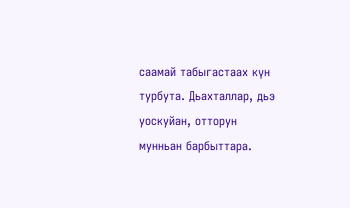саамай табыгастаах күн турбута. Дьахталлар, дьэ уоскуйан, отторун мунньан барбыттара.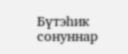Бүтэһик сонуннар